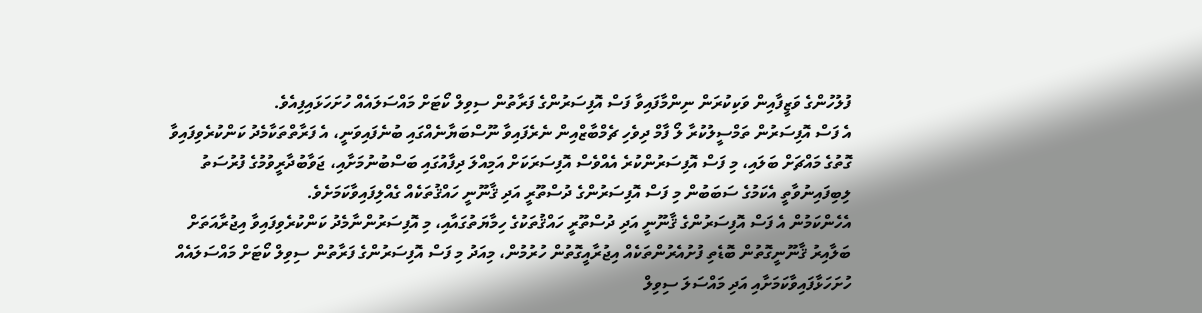ފުލުހުންގެ ވަޒީފާއިން ވަކިކުރަން ނިންމާފައިވާ ފަސް އޮފިސަރުންގެ ފަރާތުން ސިވިލް ކޯޓަށް މައްސަލައެއް ހުށަހަޅައިފިއެވެ.
އެ ފަސް އޮފިސަރުން ތަމްސީލުކުރާ ލޯ ފާމް ދިވެހި ޗެމްބާޒްއިން ނެރެފައިވާ ނޫސްބަޔާނެއްގައި ބުނެފައިވަނީ، އެ ފަރާތްތަކާމެދު ކަންކުރެވިފައިވާ ގޮތުގެ މައްޗަށް ބަލައި، މި ފަސް އޮފިސަރުންކުރެ އެއްވެސް އޮފިސަރަކަށް އަމިއްލަ ދިފާއުގައި ބަސްބުނުމަށާއި، ޖަވާބުދާރީވުމުގެ ފުރުސަތު ލިބިފައިނުވާތީ އެކަމުގެ ސަބަބުން މި ފަސް އޮފިސަރުންގެ ދުސްތޫރީ އަދި ޤާނޫނީ ހައްޤުތަކެއް ގެއްލިފައިވާކަމަށެވެ.
އެހެންކަމުން އެ ފަސް އޮފިސަރުންގެ ޤާނޫނީ އަދި ދުސްތޫރީ ހައްޤުތަކުގެ ހިމާޔަތުގައާއި، މި އޮފިސަރުންނާމެދު ކަންކުރެވިފައިވާ އިޖުރާއަތަށް ބަލާއިރު ޤާނޫނީގޮތުން ބޮޑެތި ފުށުއެރުންތަކެއް އިޖުރާއީގޮތުން ހުރުމުން، މިއަދު މި ފަސް އޮފިސަރުންގެ ފަރާތުން ސިވިލް ކޯޓަށް މައްސަލައެއް ހުށަހަޅާފައިވާކަމަށާއި އަދި މައްސަލަ ސިވިލް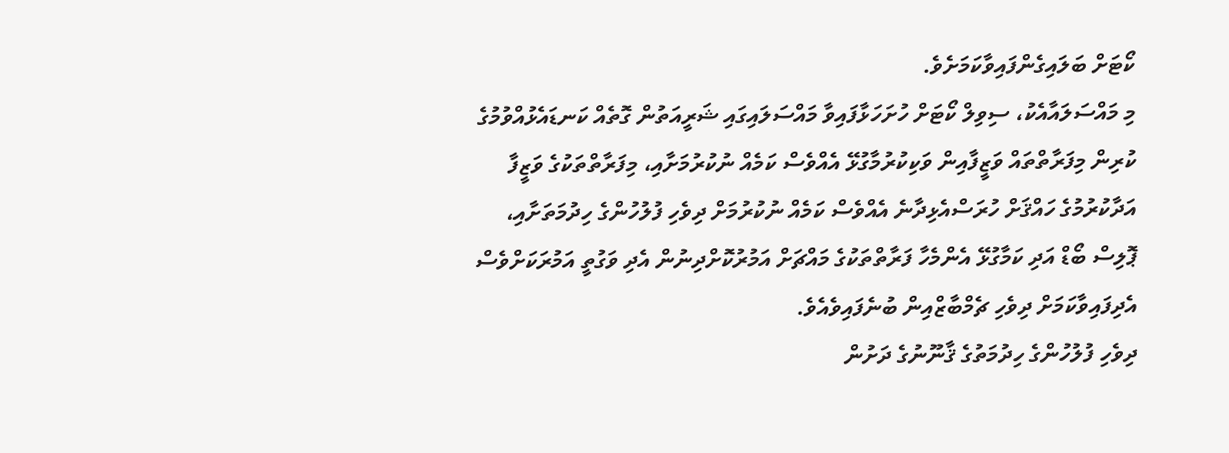ކޯޓަށް ބަލައިގެންފައިވާކަމަށެވެ.
މި މައްސަލައާއެކު، ސިވިލް ކޯޓަށް ހުށަހަޅާފައިވާ މައްސަލައިގައި ޝަރީއަތުން ގޮތެއް ކަނޑައެޅުއްވުމުގެ ކުރިން މިފަރާތްތައް ވަޒީފާއިން ވަކިކުރުމާގުޅޭ އެއްވެސް ކަމެއް ނުކުރުމަށާއި، މިފަރާތްތަކުގެ ވަޒީފާ އަދާކުރުމުގެ ހައްޤަށް ހުރަސްއެޅިދާނެ އެއްވެސް ކަމެއް ނުކުރުމަށް ދިވެހި ފުލުހުންގެ ހިދުމަތަށާއި، ޕޮލިސް ބޯޑް އަދި ކަމާގުޅޭ އެންމެހާ ފަރާތްތަކުގެ މައްޗަށް އަމުރުކޮށްދިނުން އެދި ވަގުތީ އަމުރަކަށްވެސް އެދިފައިވާކަމަށް ދިވެހި ޗެމްބާޒްއިން ބުނެފައިވެއެވެ.
ދިވެހި ފުލުހުންގެ ހިދުމަތުގެ ޤާނޫނުގެ ދަށުން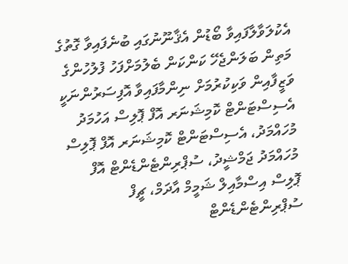އެކުލަވާލާފައިވާ ބޯޑުން އެޤާނޫނުގައި ބުނެފައިވާ ގޮތުގެ މަތިން ބަލަންޖެހޭ ކަންކަން ބެލުމަށްފަހު ފުލުހުންގެ ވަޒީފާއިން ވަކިކުރުމަށް ނިންމާފައިވާ އޮފިސަރުންނަކީ އެސިސްޓަންޓް ކޮމިޝަނަރ އޮފް ޕޮލިސް އަހުމަދު މުހައްމަދު، އެސިސްޓަންޓް ކޮމިޝަނަރ އޮފް ޕޮލިސް މުހައްމަދު ޖަމްޝީދު، ސުޕްރިންޓެންޑެންޓް އޮފް ޕޮލިސް އިސްމާއިލް ޝަމީމް އާދަމް، ޗީފް ސުޕްރިންޓެންޑެންޓް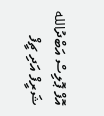އޮފް ޕޮލިސް އަބްދުالله ޝަރީފް އަދި ޗީފް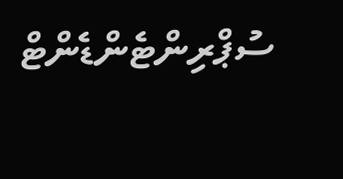ސުޕްރިންޓެންޑެންޓް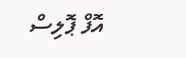އޮފް ޕޮލިސް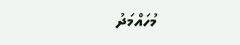މުހައްމަދު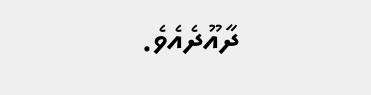ދާއޫދެއެވެ.